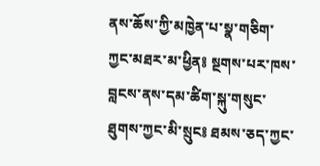ནས་ཆོས་ཀྱི་མཁྱེན་པ་སྣ་གཅིག་ཀྱང་མཐར་མ་ཕྱིན༔ སྔགས་པར་ཁས་བླངས་ནས་དམ་ཚིག་སྐུ་གསུང་ཐུགས་ཀྱང་མི་སྲུང༔ ཐམས་ཅད་ཀྱང་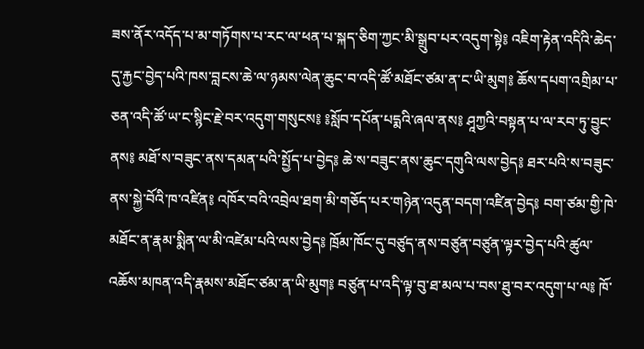ཟས་ནོར་འདོད་པ་མ་གཏོགས་པ་རང་ལ་ཕན་པ་སྐད་ཅིག་ཀྱང་མི་སྒྲུབ་པར་འདུག་སྟེ༔ འཇིག་རྟེན་འདིའི་ཆེད་དུ་རྐྱང་བྱེད་པའི་ཁས་བླངས་ཆེ་ལ་ཉམས་ལེན་ཆུང་བ་འདི་ཚོ་མཐོང་ཙམ་ན་ང་ཡི་མུག༔ ཆོས་དཔག་འགྲིམ་པ་ཅན་འདི་ཚོ་ཡ་ང་སྙིང་རྗེ་བར་འདུག་གསུངས༔ ༔སློབ་དཔོན་པདྨའི་ཞལ་ནས༔ ཤཱཀྱའི་བསྟན་པ་ལ་རབ་ཏུ་བྱུང་ནས༔ མཐོ་ས་བཟུང་ནས་དམན་པའི་སྤྱོད་པ་བྱེད༔ ཆེ་ས་བཟུང་ནས་ཆུང་དགུའི་ལས་བྱེད༔ ཐར་པའི་ས་བཟུང་ནས་སྐྱེ་བོའི་ཁ་འཛིན༔ འཁོར་བའི་འབྲེལ་ཐག་མི་གཅོད་པར་གཉེན་འདུན་བདག་འཛིན་བྱེད༔ བག་ཙམ་གྱི་ཁེ་མཐོང་ན་རྣམ་སྨིན་ལ་མི་འཛེམ་པའི་ལས་བྱེད༔ ཁྲོམ་ཁོང་དུ་བཙུད་ནས་བཙུན་བཙུན་ལྟར་བྱེད་པའི་ཚུལ་འཆོས་མཁན་འདི་རྣམས་མཐོང་ཙམ་ན་ཡི་མུག༔ བཙུན་པ་འདི་ལྟ་བུ་ཐ་མལ་པ་བས་ཐུ་བར་འདུག་པ་ལ༔ ཁོ་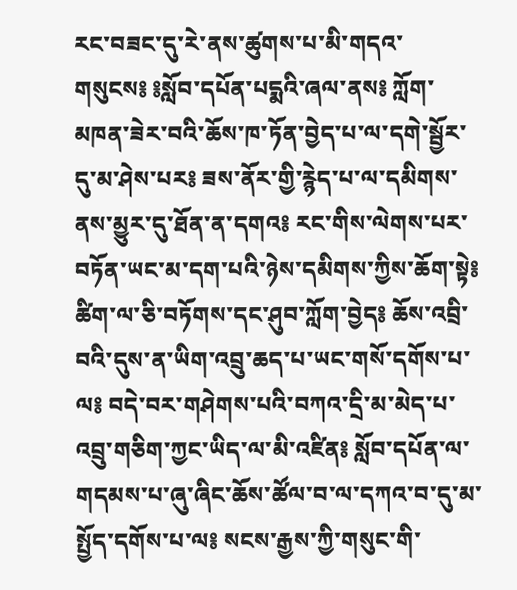རང་བཟང་དུ་རེ་ནས་ཚུགས་པ་མི་གདའ་གསུངས༔ ༔སློབ་དཔོན་པདྨའི་ཞལ་ནས༔ ཀློག་མཁན་ཟེར་བའི་ཆོས་ཁ་ཏོན་བྱེད་པ་ལ་དགེ་སྦྱོར་དུ་མ་ཤེས་པར༔ ཟས་ནོར་གྱི་རྙེད་པ་ལ་དམིགས་ནས་མྱུར་དུ་ཐོན་ན་དགའ༔ རང་གིས་ལེགས་པར་བཏོན་ཡང་མ་དག་པའི་ཉེས་དམིགས་ཀྱིས་ཆོག་སྟེ༔ ཚིག་ལ་ཅི་བཏོགས་དང་ཤུབ་ཀློག་བྱེད༔ ཆོས་འབྲི་བའི་དུས་ན་ཡིག་འབྲུ་ཆད་པ་ཡང་གསོ་དགོས་པ་ལ༔ བདེ་བར་གཤེགས་པའི་བཀའ་དྲི་མ་མེད་པ་འབྲུ་གཅིག་ཀྱང་ཡིད་ལ་མི་འཛིན༔ སློབ་དཔོན་ལ་གདམས་པ་ཞུ་ཞིང་ཆོས་ཚོལ་བ་ལ་དཀའ་བ་དུ་མ་སྤྱོད་དགོས་པ་ལ༔ སངས་རྒྱས་ཀྱི་གསུང་གི་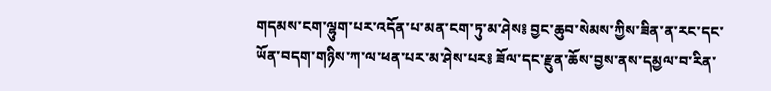གདམས་ངག་ལྷུག་པར་འདོན་པ་མན་ངག་ཏུ་མ་ཤེས༔ བྱང་ཆུབ་སེམས་ཀྱིས་ཟིན་ན་རང་དང་ཡོན་བདག་གཉིས་ཀ་ལ་ཕན་པར་མ་ཤེས་པར༔ ཟོལ་དང་རྫུན་ཆོས་བྱས་ནས་དམྱལ་བ་རིན་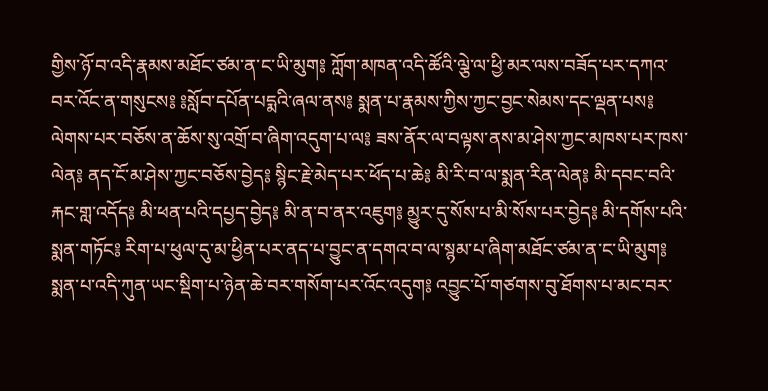གྱིས་ཉོ་བ་འདི་རྣམས་མཐོང་ཙམ་ན་ང་ཡི་མུག༔ ཀློག་མཁན་འདི་ཚོའི་ལྕེ་ལ་ཕྱི་མར་ལས་བཟོད་པར་དཀའ་བར་འོང་ན་གསུངས༔ ༔སློབ་དཔོན་པདྨའི་ཞལ་ནས༔ སྨན་པ་རྣམས་ཀྱིས་ཀྱང་བྱང་སེམས་དང་ལྡན་པས༔ ལེགས་པར་བཅོས་ན་ཆོས་སུ་འགྲོ་བ་ཞིག་འདུག་པ་ལ༔ ཟས་ནོར་ལ་བལྟས་ནས་མ་ཤེས་ཀྱང་མཁས་པར་ཁས་ལེན༔ ནད་ངོ་མ་ཤེས་ཀྱང་བཅོས་བྱེད༔ སྙིང་རྗེ་མེད་པར་ཕོད་པ་ཆེ༔ མི་རི་བ་ལ་སྨན་རིན་ལེན༔ མི་དབང་བའི་རྐང་གླ་འདོད༔ མི་ཕན་པའི་དཔྱད་བྱེད༔ མི་ན་བ་ནར་འཇུག༔ མྱུར་དུ་སོས་པ་མི་སོས་པར་བྱེད༔ མི་དགོས་པའི་སྨན་གཏོང༔ རིག་པ་ཕུལ་དུ་མ་ཕྱིན་པར་ནད་པ་བྱུང་ན་དགའ་བ་ལ་སྙམ་པ་ཞིག་མཐོང་ཙམ་ན་ང་ཡི་མུག༔ སྨན་པ་འདི་ཀུན་ཡང་སྡིག་པ་ཉེན་ཆེ་བར་གསོག་པར་འོང་འདུག༔ འབྱུང་པོ་གཙགས་བུ་ཐོགས་པ་མང་བར་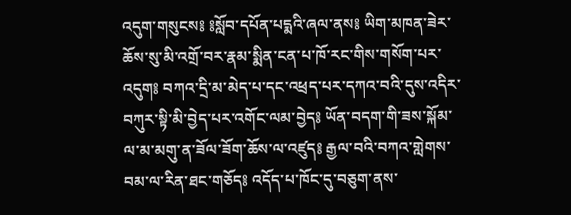འདུག་གསུངས༔ ༔སློབ་དཔོན་པདྨའི་ཞལ་ནས༔ ཡིག་མཁན་ཟེར་ཆོས་སུ་མི་འགྲོ་བར་རྣམ་སྨིན་ངན་པ་ཁོ་རང་གིས་གསོག་པར་འདུག༔ བཀའ་དྲི་མ་མེད་པ་དང་འཕྲད་པར་དཀའ་བའི་དུས་འདིར་བཀུར་སྟི་མི་བྱེད་པར་འགོང་ལམ་བྱེད༔ ཡོན་བདག་གི་ཟས་སྐོམ་ལ་མ་མགུ་ན་ཟོལ་ཟོག་ཆོས་ལ་འཛུད༔ རྒྱལ་བའི་བཀའ་གླེགས་བམ་ལ་རིན་ཐང་གཅོད༔ འདོད་པ་ཁོང་དུ་བཅུག་ནས་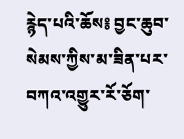རྙེད་པའི་ཆོས༔ བྱང་ཆུབ་སེམས་ཀྱིས་མ་ཟིན་པར་བཀའ་འགྱུར་རོ་ཅོག་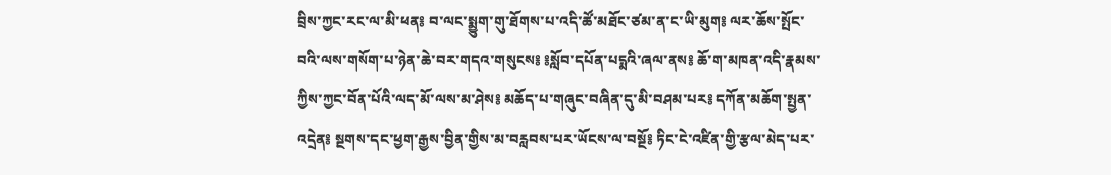བྲིས་ཀྱང་རང་ལ་མི་ཕན༔ བ་ལང་སྨྱུག་གུ་ཐོགས་པ་འདི་ཚོ་མཐོང་ཙམ་ན་ང་ཡི་མུག༔ ལར་ཆོས་སྤོང་བའི་ལས་གསོག་པ་ཉེན་ཆེ་བར་གདའ་གསུངས༔ ༔སློབ་དཔོན་པདྨའི་ཞལ་ནས༔ ཆོ་ག་མཁན་འདི་རྣམས་ཀྱིས་ཀྱང་བོན་པོའི་ལད་མོ་ལས་མ་ཤེས༔ མཆོད་པ་གཞུང་བཞིན་དུ་མི་བཤམ་པར༔ དཀོན་མཆོག་སྤྱན་འདྲེན༔ སྔགས་དང་ཕྱག་རྒྱས་བྱིན་གྱིས་མ་བརླབས་པར་ཡོངས་ལ་བསྔོ༔ ཏིང་ངེ་འཛིན་གྱི་རྩལ་མེད་པར་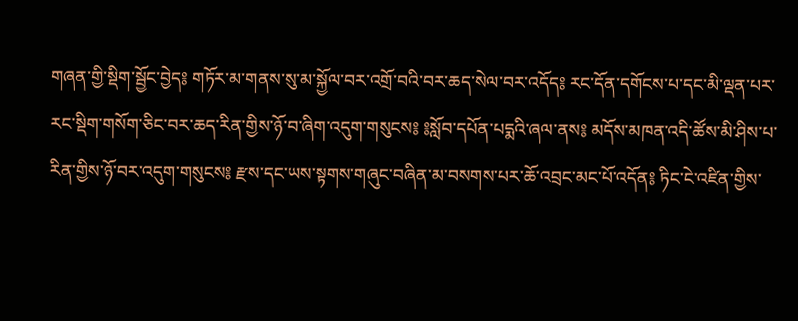གཞན་གྱི་སྡིག་སྦྱོང་བྱེད༔ གཏོར་མ་གནས་སུ་མ་སྐྱོལ་བར་འགྲོ་བའི་བར་ཆད་སེལ་བར་འདོད༔ རང་དོན་དགོངས་པ་དང་མི་ལྡན་པར་རང་སྡིག་གསོག་ཅིང་བར་ཆད་རིན་གྱིས་ཉོ་བ་ཞིག་འདུག་གསུངས༔ ༔སློབ་དཔོན་པདྨའི་ཞལ་ནས༔ མདོས་མཁན་འདི་ཚོས་མི་ཤིས་པ་རིན་གྱིས་ཉོ་བར་འདུག་གསུངས༔ རྫས་དང་ཡས་སྟགས་གཞུང་བཞིན་མ་བསགས་པར་ཆོ་འབྲང་མང་པོ་འདོན༔ ཏིང་ངེ་འཛིན་གྱིས་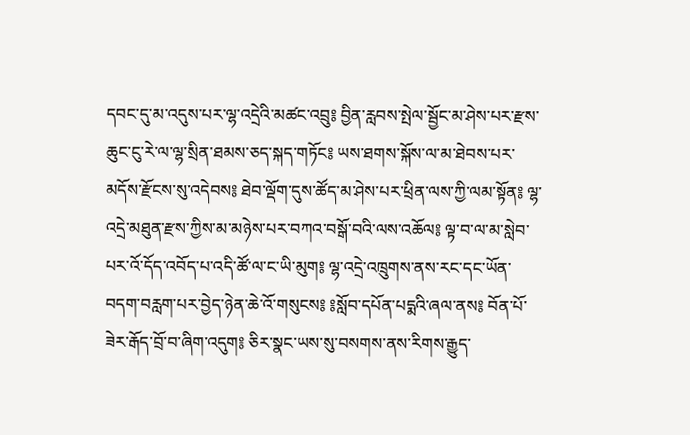དབང་དུ་མ་འདུས་པར་ལྷ་འདྲེའི་མཚང་འབྲུ༔ བྱིན་རླབས་སྤེལ་སྦྱོང་མ་ཤེས་པར་རྫས་ཆུང་ངུ་རེ་ལ་ལྷ་སྲིན་ཐམས་ཅད་སྐད་གཏོང༔ ཡས་ཐགས་སྐོས་ལ་མ་ཐེབས་པར་མདོས་རྫོངས་སུ་འདེབས༔ ཐེབ་ལྡོག་དུས་ཚོད་མ་ཤེས་པར་ཕྲིན་ལས་ཀྱི་ལམ་སྟོན༔ ལྷ་འདྲེ་མཐུན་རྫས་ཀྱིས་མ་མཉེས་པར་བཀའ་བསྒོ་བའི་ལས་འཆོལ༔ ལྟ་བ་ལ་མ་སླེབ་པར་འོ་དོད་འབོད་པ་འདི་ཚོ་ལ་ང་ཡི་མུག༔ ལྷ་འདྲེ་འཁྲུགས་ནས་རང་དང་ཡོན་བདག་བརླག་པར་བྱེད་ཉེན་ཆེ་འོ་གསུངས༔ ༔སློབ་དཔོན་པདྨའི་ཞལ་ནས༔ བོན་པོ་ཟེར་རྒོད་བྲོ་བ་ཞིག་འདུག༔ ཅིར་སྣང་ཡས་སུ་བསགས་ནས་རིགས་རྒྱུད་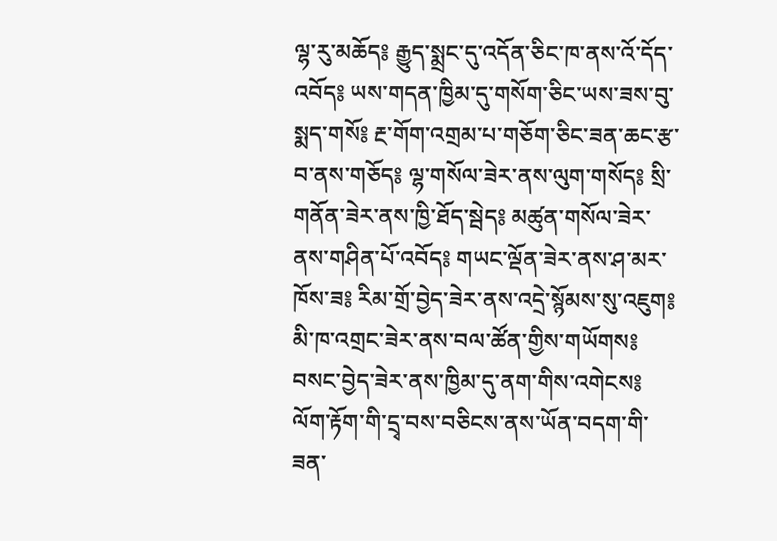ལྷ་རུ་མཆོད༔ རྒྱུད་སྨྲང་དུ་འདོན་ཅིང་ཁ་ནས་འོ་དོད་འབོད༔ ཡས་གདན་ཁྱིམ་དུ་གསོག་ཅིང་ཡས་ཟས་བུ་སྨད་གསོ༔ རྔ་གོག་འགྲམ་པ་གཅོག་ཅིང་ཟན་ཆང་རྩ་བ་ནས་གཅོད༔ ལྷ་གསོལ་ཟེར་ནས་ལུག་གསོད༔ སྲི་གནོན་ཟེར་ནས་ཁྱི་ཐོད་སྦེད༔ མཚུན་གསོལ་ཟེར་ནས་གཤིན་པོ་འབོད༔ གཡང་ལྡོན་ཟེར་ནས་ཤ་མར་ཁོས་ཟ༔ རིམ་གྲོ་བྱེད་ཟེར་ནས་འདྲེ་སྙོམས་སུ་འཇུག༔ མི་ཁ་འགྲང་ཟེར་ནས་བལ་ཚོན་གྱིས་གཡོགས༔ བསང་བྱེད་ཟེར་ནས་ཁྱིམ་དུ་ནག་གིས་འགེངས༔ ལོག་རྟོག་གི་དྲྭ་བས་བཅིངས་ནས་ཡོན་བདག་གི་ཟན་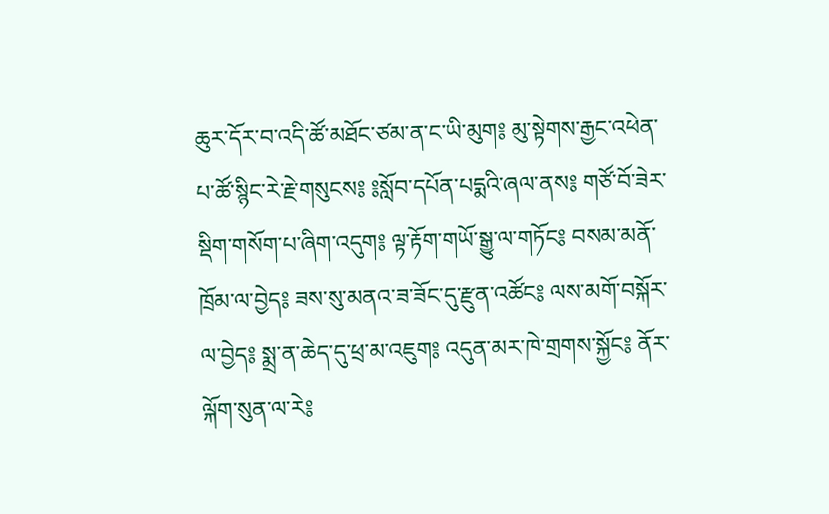ཆུར་དོར་བ་འདི་ཚོ་མཐོང་ཙམ་ན་ང་ཡི་མུག༔ མུ་སྟེགས་རྒྱང་འཕེན་པ་ཚོ་སྙིང་རེ་རྗེ་གསུངས༔ ༔སློབ་དཔོན་པདྨའི་ཞལ་ནས༔ གཙོ་བོ་ཟེར་སྡིག་གསོག་པ་ཞིག་འདུག༔ ལྟ་རྟོག་གཡོ་སྒྱུ་ལ་གཏོང༔ བསམ་མནོ་ཁྲོམ་ལ་བྱེད༔ ཟས་སུ་མནའ་ཟ་ཟོང་དུ་རྫུན་འཚོང༔ ལས་མགོ་བསྐོར་ལ་བྱེད༔ སྨྲ་ན་ཆེད་དུ་ཕྲ་མ་འཇུག༔ འདུན་མར་ཁེ་གྲགས་སྐྱོང༔ ནོར་ལྐོག་སུན་ལ་རེ༔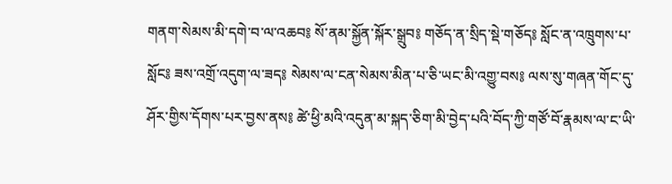གནག་སེམས་མི་དགེ་བ་ལ་འཆབ༔ སོ་ནམ་སྐྱོན་སྐོར་སྒྲུབ༔ གཅོད་ན་སྲིད་སྡེ་གཅོད༔ སློང་ན་འཁྲུགས་པ་སློང༔ ཟས་འགྲོ་འདུག་ལ་ཟད༔ སེམས་ལ་ངན་སེམས་མིན་པ་ཅི་ཡང་མི་འགྱུ་བས༔ ལས་སུ་གཞན་གོང་དུ་ཤོར་གྱིས་དོགས་པར་བྱས་ནས༔ ཚེ་ཕྱི་མའི་འདུན་མ་སྐད་ཅིག་མི་བྱེད་པའི་བོད་ཀྱི་གཙོ་བོ་རྣམས་ལ་ང་ཡི་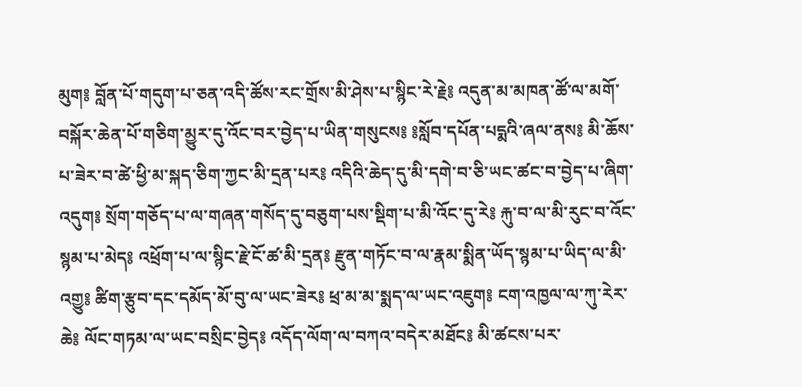མུག༔ བློན་པོ་གདུག་པ་ཅན་འདི་ཚོས་རང་གྲོས་མི་ཤེས་པ་སྙིང་རེ་རྗེ༔ འདུན་མ་མཁན་ཚོ་ལ་མགོ་བསྐོར་ཆེན་པོ་གཅིག་མྱུར་དུ་འོང་བར་བྱེད་པ་ཡིན་གསུངས༔ ༔སློབ་དཔོན་པདྨའི་ཞལ་ནས༔ མི་ཆོས་པ་ཟེར་བ་ཚེ་ཕྱི་མ་སྐད་ཅིག་ཀྱང་མི་དྲན་པར༔ འདིའི་ཆེད་དུ་མི་དགེ་བ་ཅི་ཡང་ཚང་བ་བྱེད་པ་ཞིག་འདུག༔ སྲོག་གཅོད་པ་ལ་གཞན་གསོད་དུ་བཅུག་པས་སྡིག་པ་མི་འོང་དུ་རེ༔ རྐུ་བ་ལ་མི་རུང་བ་འོང་སྙམ་པ་མེད༔ འཕྲོག་པ་ལ་སྙིང་རྗེ་ངོ་ཚ་མི་དྲན༔ རྫུན་གཏོང་བ་ལ་རྣམ་སྨིན་ཡོད་སྙམ་པ་ཡིད་ལ་མི་འགྱུ༔ ཚིག་རྩུབ་དང་དམོད་མོ་བུ་ལ་ཡང་ཟེར༔ ཕྲ་མ་མ་སྨད་ལ་ཡང་འཇུག༔ ངག་འཁྱལ་ལ་ཀུ་རེར་ཆེ༔ ལོང་གཏམ་ལ་ཡང་བསྲིང་བྱེད༔ འདོད་ལོག་ལ་བཀའ་བདེར་མཐོང༔ མི་ཚངས་པར་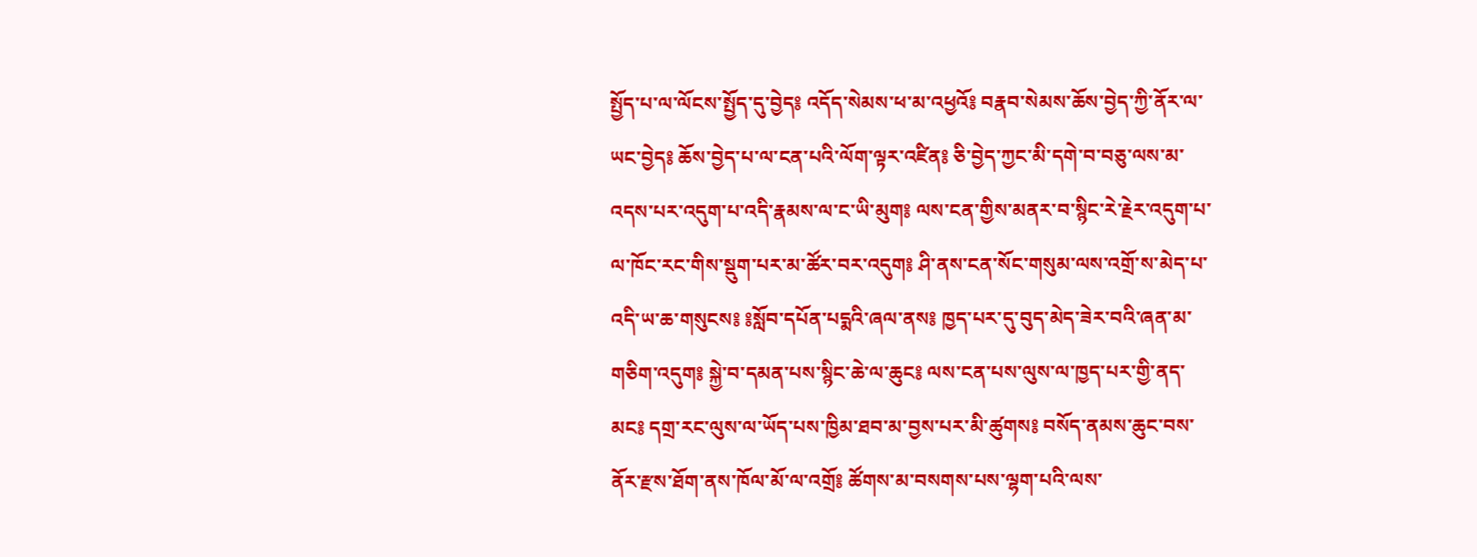སྤྱོད་པ་ལ་ལོངས་སྤྱོད་དུ་བྱེད༔ འདོད་སེམས་ཕ་མ་འཕྱའོ༔ བརྣབ་སེམས་ཆོས་བྱེད་ཀྱི་ནོར་ལ་ཡང་བྱེད༔ ཆོས་བྱེད་པ་ལ་ངན་པའི་ལོག་ལྟར་འཛིན༔ ཅི་བྱེད་ཀྱང་མི་དགེ་བ་བཅུ་ལས་མ་འདས་པར་འདུག་པ་འདི་རྣམས་ལ་ང་ཡི་མུག༔ ལས་ངན་གྱིས་མནར་བ་སྙིང་རེ་རྗེར་འདུག་པ་ལ་ཁོང་རང་གིས་སྡུག་པར་མ་ཚོར་བར་འདུག༔ ཤི་ནས་ངན་སོང་གསུམ་ལས་འགྲོ་ས་མེད་པ་འདི་ཡ་ཆ་གསུངས༔ ༔སློབ་དཔོན་པདྨའི་ཞལ་ནས༔ ཁྱད་པར་དུ་བུད་མེད་ཟེར་བའི་ཞན་མ་གཅིག་འདུག༔ སྐྱེ་བ་དམན་པས་སྙིང་ཆེ་ལ་ཆུང༔ ལས་ངན་པས་ལུས་ལ་ཁྱད་པར་གྱི་ནད་མང༔ དགྲ་རང་ལུས་ལ་ཡོད་པས་ཁྱིམ་ཐབ་མ་བྱས་པར་མི་ཚུགས༔ བསོད་ནམས་ཆུང་བས་ནོར་རྫས་ཐོག་ནས་ཁོལ་མོ་ལ་འགྲོ༔ ཚོགས་མ་བསགས་པས་ལྷག་པའི་ལས་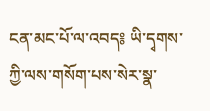ངན་མང་པོ་ལ་འབད༔ ཡི་དྭགས་ཀྱི་ལས་གསོག་པས་སེར་སྣ་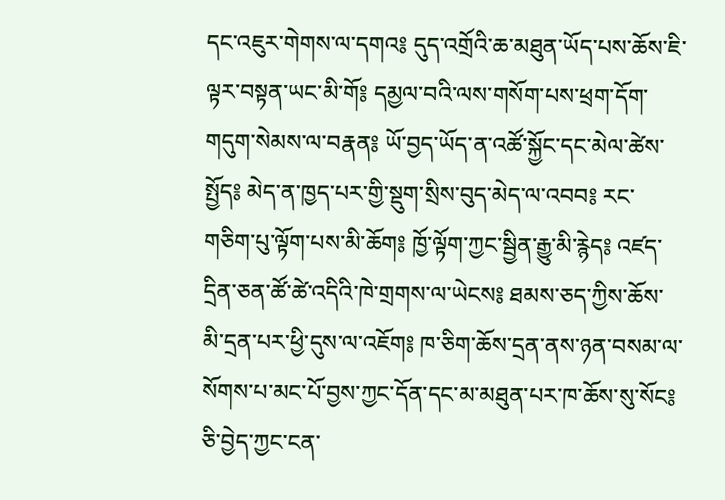དང་འཇུར་གེགས་ལ་དགའ༔ དུད་འགྲོའི་ཆ་མཐུན་ཡོད་པས་ཆོས་ཇི་ལྟར་བསྟན་ཡང་མི་གོ༔ དམྱལ་བའི་ལས་གསོག་པས་ཕྲག་དོག་གདུག་སེམས་ལ་བརྣན༔ ཡོ་བྱད་ཡོད་ན་འཚོ་སྐྱོང་དང་མེལ་ཚེས་སྤྱོད༔ མེད་ན་ཁྱད་པར་གྱི་སྡུག་སྲིས་བུད་མེད་ལ་འབབ༔ རང་གཅིག་པུ་ལྟོག་པས་མི་ཆོག༔ ཁྱོ་ལྟོག་ཀྱང་སྦྱིན་རྒྱུ་མི་རྙེད༔ འཛད་དྲིན་ཅན་ཚོ་ཚེ་འདིའི་ཁེ་གྲགས་ལ་ཡེངས༔ ཐམས་ཅད་ཀྱིས་ཆོས་མི་དྲན་པར་ཕྱི་དུས་ལ་འཇོག༔ ཁ་ཅིག་ཆོས་དྲན་ནས་ཉན་བསམ་ལ་སོགས་པ་མང་པོ་བྱས་ཀྱང་དོན་དང་མ་མཐུན་པར་ཁ་ཆོས་སུ་སོང༔ ཅི་བྱེད་ཀྱང་ངན་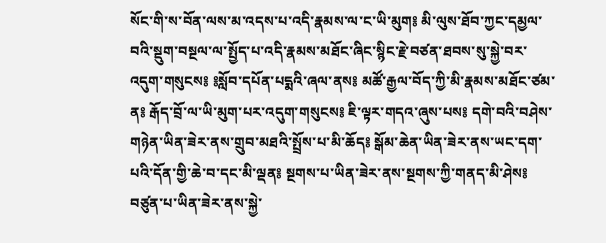སོང་གི་ས་བོན་ལས་མ་འདས་པ་འདི་རྣམས་ལ་ང་ཡི་མུག༔ མི་ལུས་ཐོབ་ཀྱང་དམྱལ་བའི་སྡུག་བསྔལ་ལ་སྤྱོད་པ་འདི་རྣམས་མཐོང་ཞིང་སྙིང་རྗེ་བཙན་ཐབས་སུ་སྐྱེ་བར་འདུག་གསུངས༔ ༔སློབ་དཔོན་པདྨའི་ཞལ་ནས༔ མཚོ་རྒྱལ་བོད་ཀྱི་མི་རྣམས་མཐོང་ཙམ་ན༔ རྒོད་བྲོ་ལ་ཡི་མུག་པར་འདུག་གསུངས༔ ཇི་ལྟར་གདའ་ཞུས་པས༔ དགེ་བའི་བཤེས་གཉེན་ཡིན་ཟེར་ནས་གྲུབ་མཐའི་སྤྲོས་པ་མི་ཆོད༔ སྒོམ་ཆེན་ཡིན་ཟེར་ནས་ཡང་དག་པའི་དོན་གྱི་ཆེ་བ་དང་མི་ལྡན༔ སྔགས་པ་ཡིན་ཟེར་ནས་སྔགས་ཀྱི་གནད་མི་ཤེས༔ བཙུན་པ་ཡིན་ཟེར་ནས་སྐྱེ་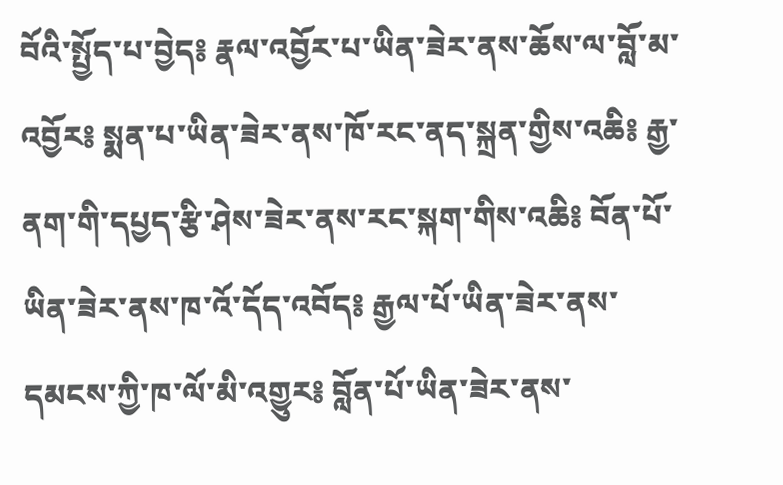བོའི་སྤྱོད་པ་བྱེད༔ རྣལ་འབྱོར་པ་ཡིན་ཟེར་ནས་ཆོས་ལ་བློ་མ་འབྱོར༔ སྨན་པ་ཡིན་ཟེར་ནས་ཁོ་རང་ནད་སྐྲན་གྱིས་འཆི༔ རྒྱ་ནག་གི་དཔྱད་རྩི་ཤེས་ཟེར་ནས་རང་སྐག་གིས་འཆི༔ བོན་པོ་ཡིན་ཟེར་ནས་ཁ་འོ་དོད་འབོད༔ རྒྱལ་པོ་ཡིན་ཟེར་ནས་དམངས་ཀྱི་ཁ་ལོ་མི་འགྱུར༔ བློན་པོ་ཡིན་ཟེར་ནས་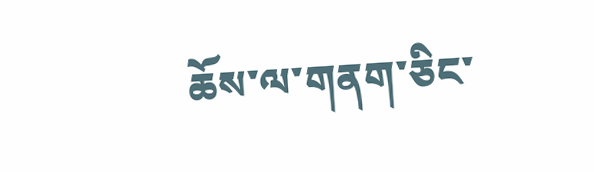ཆོས་ལ་གནག་ཅིང་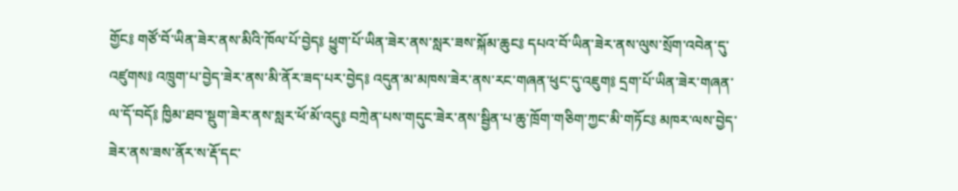གྱོང༔ གཙོ་བོ་ཡིན་ཟེར་ནས་མིའི་ཁོལ་པོ་བྱེད༔ ཕྱུག་པོ་ཡིན་ཟེར་ནས་སླར་ཟས་སྐོམ་ཆུང༔ དཔའ་བོ་ཡིན་ཟེར་ནས་ལུས་སྲོག་འབེན་དུ་འཛུགས༔ འཁྲུག་པ་བྱེད་ཟེར་ནས་མི་ནོར་ཟད་པར་བྱེད༔ འདུན་མ་མཁས་ཟེར་ནས་རང་གཞན་ཕུང་དུ་འཇུག༔ དྲག་པོ་ཡིན་ཟེར་གཞན་ལ་དོ་བདོ༔ ཁྱིམ་ཐབ་སྡུག་ཟེར་ནས་སླར་ཕོ་མོ་འདུ༔ བཀྲེན་པས་གདུང་ཟེར་ནས་སྦྱིན་པ་ཆུ་ཁྲོག་གཅིག་ཀྱང་མི་གཏོང༔ མཁར་ལས་བྱེད་ཟེར་ནས་ཟས་ནོར་ས་རྡོ་དང་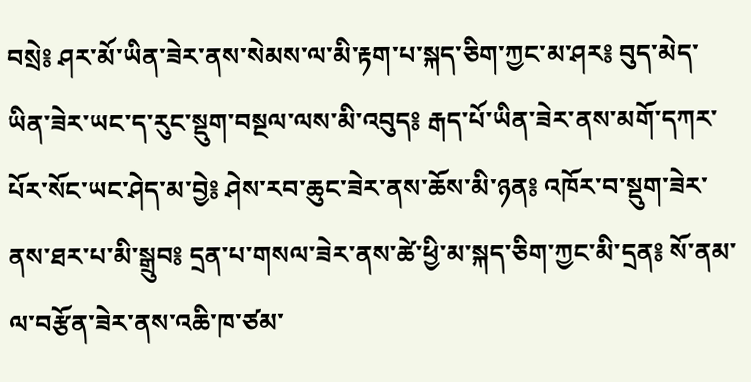བསྲེ༔ ཤར་མོ་ཡིན་ཟེར་ནས་སེམས་ལ་མི་རྟག་པ་སྐད་ཅིག་ཀྱང་མ་ཤར༔ བུད་མེད་ཡིན་ཟེར་ཡང་ད་རུང་སྡུག་བསྔལ་ལས་མི་འབུད༔ རྒད་པོ་ཡིན་ཟེར་ནས་མགོ་དཀར་པོར་སོང་ཡང་ཤེད་མ་བྱེ༔ ཤེས་རབ་ཆུང་ཟེར་ནས་ཆོས་མི་ཉན༔ འཁོར་བ་སྡུག་ཟེར་ནས་ཐར་པ་མི་སྒྲུབ༔ དྲན་པ་གསལ་ཟེར་ནས་ཚེ་ཕྱི་མ་སྐད་ཅིག་ཀྱང་མི་དྲན༔ སོ་ནམ་ལ་བརྩོན་ཟེར་ནས་འཆི་ཁ་ཙམ་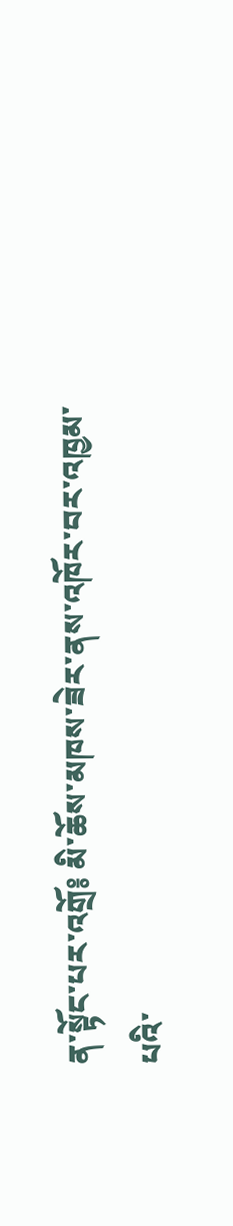ན་སྟོང་པར་འགྲོ༔ མི་ཆོས་མཁས་ཟེར་ནས་འཁོར་བར་འཁྱམ་པའི་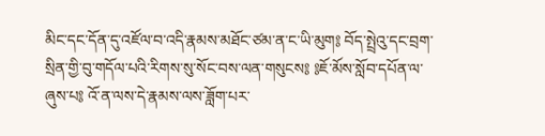མིང་དང་དོན་དུ་འཛོལ་བ་འདི་རྣམས་མཐོང་ཙམ་ན་ང་ཡི་མུག༔ བོད་སྤྲེའུ་དང་བྲག་སྲིན་གྱི་བུ་གདོལ་པའི་རིགས་སུ་སོང་བས་ལན་གསུངས༔ ༔ཇོ་མོས་སློབ་དཔོན་ལ་ཞུས་པ༔ འོ་ན་ལས་དེ་རྣམས་ལས་ཟློག་པར་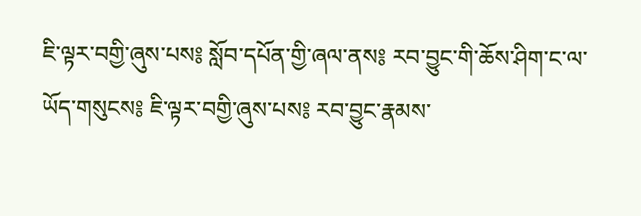ཇི་ལྟར་བགྱི་ཞུས་པས༔ སློབ་དཔོན་གྱི་ཞལ་ནས༔ རབ་བྱུང་གི་ཆོས་ཤིག་ང་ལ་ཡོད་གསུངས༔ ཇི་ལྟར་བགྱི་ཞུས་པས༔ རབ་བྱུང་རྣམས་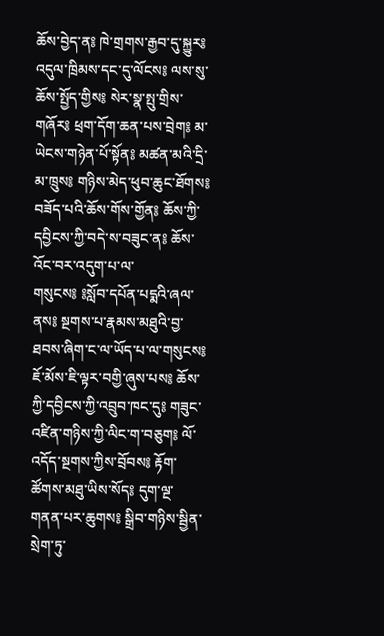ཆོས་བྱེད་ན༔ ཁེ་གྲགས་རྒྱབ་དུ་སྐྱུར༔ འདུལ་ཁྲིམས་དང་དུ་ལོངས༔ ལས་སུ་ཆོས་སྤྱོད་གྱིས༔ སེར་སྣ་སྤུ་གྲིས་གཞོར༔ ཕྲག་དོག་ཆན་པས་བྲེག༔ མ་ཡེངས་གཉེན་པོ་སྟོན༔ མཚན་མའི་དྲི་མ་ཁྲུས༔ གཉིས་མེད་ཕུབ་ཆུང་ཐོགས༔ བཟོད་པའི་ཆོས་གོས་གྱོན༔ ཆོས་ཀྱི་དབྱིངས་ཀྱི་བདེ་ས་བཟུང་ན༔ ཆོས་འོང་བར་འདུག་པ་ལ་གསུངས༔ ༔སློབ་དཔོན་པདྨའི་ཞལ་ནས༔ སྔགས་པ་རྣམས་མཐུའི་བྱ་ཐབས་ཞིག་ང་ལ་ཡོད་པ་ལ་གསུངས༔ ཇོ་མོས་ཇི་ལྟར་བགྱི་ཞུས་པས༔ ཆོས་ཀྱི་དབྱིངས་ཀྱི་འབྲུབ་ཁང་དུ༔ གཟུང་འཛིན་གཉིས་ཀྱི་ལིང་ག་བཅུག༔ ལོ་འདོད་སྔགས་ཀྱིས་བྲོབས༔ རྟོག་ཚོགས་མཐུ་ཡིས་སོད༔ དུག་ལྔ་གནན་པར་ཆུགས༔ སྒྲིབ་གཉིས་སྦྱིན་སྲེག་ཏུ་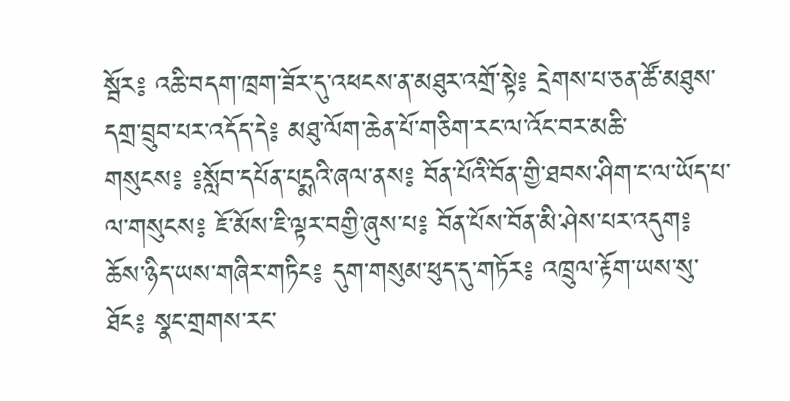སྦོར༔ འཆི་བདག་ཁྲག་ཟོར་དུ་འཕངས་ན་མཐུར་འགྲོ་སྟེ༔ དྲེགས་པ་ཅན་ཚོ་མཐུས་དགྲ་བྲུབ་པར་འདོད་དེ༔ མཐུ་ལོག་ཆེན་པོ་གཅིག་རང་ལ་འོང་བར་མཆི་གསུངས༔ ༔སློབ་དཔོན་པདྨའི་ཞལ་ནས༔ བོན་པོའི་བོན་གྱི་ཐབས་ཤིག་ང་ལ་ཡོད་པ་ལ་གསུངས༔ ཇོ་མོས་ཇི་ལྟར་བགྱི་ཞུས་པ༔ བོན་པོས་བོན་མི་ཤེས་པར་འདུག༔ ཆོས་ཉིད་ཡས་གཞིར་གཏིང༔ དུག་གསུམ་ཕུད་དུ་གཏོར༔ འཁྲུལ་རྟོག་ཡས་སུ་ཐོང༔ སྣང་གྲགས་རང་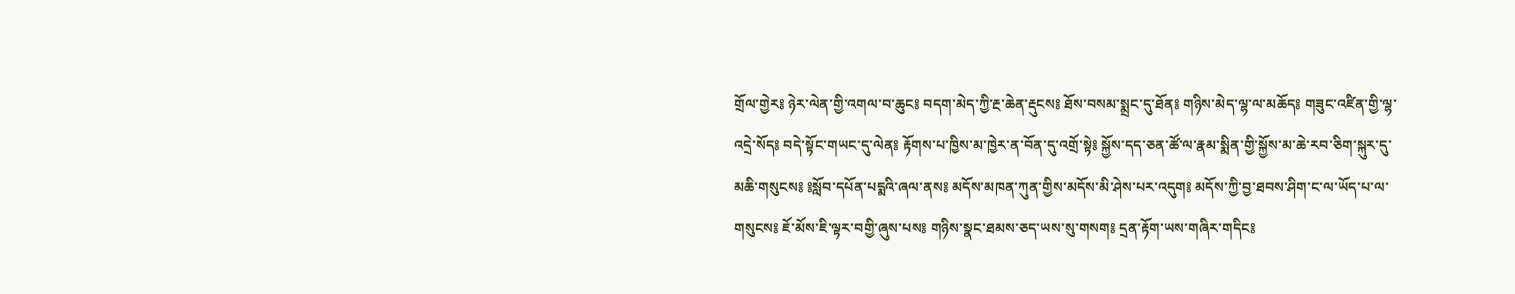གྲོལ་གྱེར༔ ཉེར་ལེན་གྱི་འགལ་བ་ཆུང༔ བདག་མེད་ཀྱི་རྔ་ཆེན་རྡུངས༔ ཐོས་བསམ་སྨྲང་དུ་ཐོན༔ གཉིས་མེད་ལྷ་ལ་མཆོད༔ གཟུང་འཛིན་གྱི་ལྷ་འདྲེ་སོད༔ བདེ་སྟོང་གཡང་དུ་ལེན༔ རྟོགས་པ་ཁྱིས་མ་ཁྱེར་ན་བོན་དུ་འགྲོ་སྟེ༔ སྐྱོས་དད་ཅན་ཚོ་ལ་རྣམ་སྨིན་གྱི་སྐྱོས་མ་ཆེ་རབ་ཅིག་སྐུར་དུ་མཆི་གསུངས༔ ༔སློབ་དཔོན་པདྨའི་ཞལ་ནས༔ མདོས་མཁན་ཀུན་གྱིས་མདོས་མི་ཤེས་པར་འདུག༔ མདོས་ཀྱི་བྱ་ཐབས་ཤིག་ང་ལ་ཡོད་པ་ལ་གསུངས༔ ཇོ་མོས་ཇི་ལྟར་བགྱི་ཞུས་པས༔ གཉིས་སྣང་ཐམས་ཅད་ཡས་སུ་གསག༔ དྲན་རྟོག་ཡས་གཞིར་གདིང༔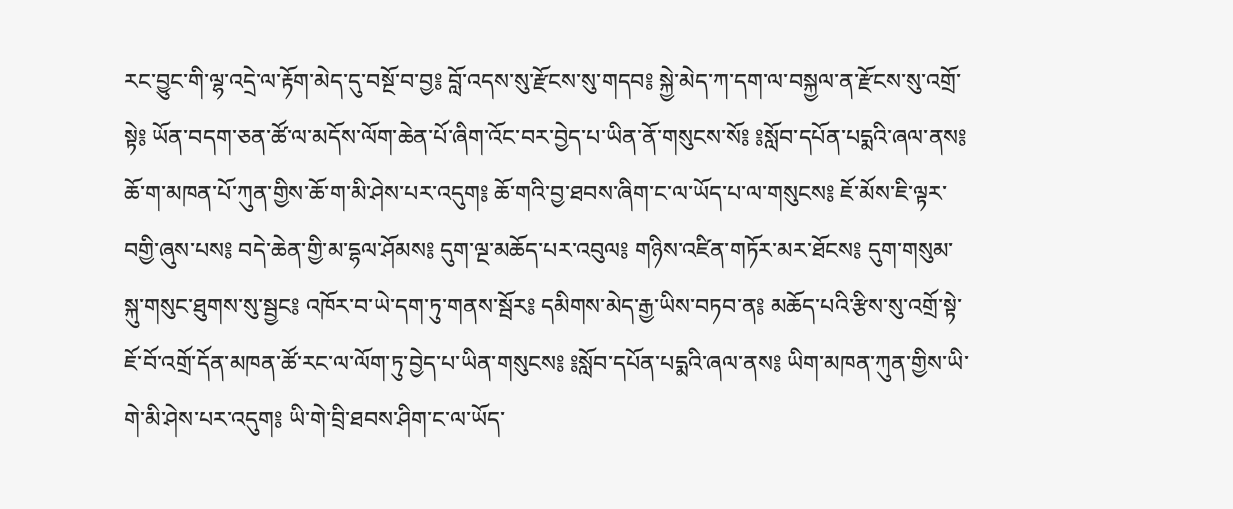རང་བྱུང་གི་ལྷ་འདྲེ་ལ་རྟོག་མེད་དུ་བསྔོ་བ་བྱ༔ བློ་འདས་སུ་རྫོངས་སུ་གདབ༔ སྐྱེ་མེད་ཀ་དག་ལ་བསྐྱལ་ན་རྫོངས་སུ་འགྲོ་སྟེ༔ ཡོན་བདག་ཅན་ཚོ་ལ་མདོས་ལོག་ཆེན་པོ་ཞིག་འོང་བར་བྱེད་པ་ཡིན་ནོ་གསུངས་སོ༔ ༔སློབ་དཔོན་པདྨའི་ཞལ་ནས༔ ཆོ་ག་མཁན་པོ་ཀུན་གྱིས་ཆོ་ག་མི་ཤེས་པར་འདུག༔ ཆོ་གའི་བྱ་ཐབས་ཞིག་ང་ལ་ཡོད་པ་ལ་གསུངས༔ ཇོ་མོས་ཇི་ལྟར་བགྱི་ཞུས་པས༔ བདེ་ཆེན་གྱི་མ་དྷལ་ཤོམས༔ དུག་ལྔ་མཆོད་པར་འབུལ༔ གཉིས་འཛིན་གཏོར་མར་ཐོངས༔ དུག་གསུམ་སྐུ་གསུང་ཐུགས་སུ་སྦྱང༔ འཁོར་བ་ཡེ་དག་ཏུ་གནས་སྦོར༔ དམིགས་མེད་རྒྱ་ཡིས་བཏབ་ན༔ མཆོད་པའི་རྩིས་སུ་འགྲོ་སྟེ་ཇོ་བོ་འགྲོ་དོན་མཁན་ཚོ་རང་ལ་ལོག་ཏུ་བྱེད་པ་ཡིན་གསུངས༔ ༔སློབ་དཔོན་པདྨའི་ཞལ་ནས༔ ཡིག་མཁན་ཀུན་གྱིས་ཡི་གེ་མི་ཤེས་པར་འདུག༔ ཡི་གེ་བྲི་ཐབས་ཤིག་ང་ལ་ཡོད་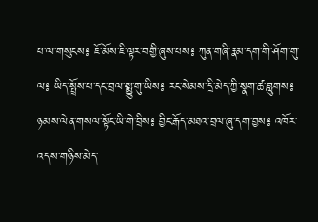པ་ལ་གསུངས༔ ཇོ་མོས་ཇི་ལྟར་བགྱི་ཞུས་པས༔ ཀུན་གཞི་རྣམ་དག་གི་ཤོག་གུ་ལ༔ ཡིད་སྤྲོས་པ་དང་བྲལ་སྨྱུ་གུ་ཡིས༔ རང་སེམས་དྲི་མེད་ཀྱི་སྣག་ཚ་བླུགས༔ ཉམས་ལེན་གསལ་སྟོང་ཡི་གེ་བྲིས༔ བྱིང་རྒོད་མཐའ་བྲལ་ཞུ་དག་བྱས༔ འཁོར་འདས་གཉིས་མེད་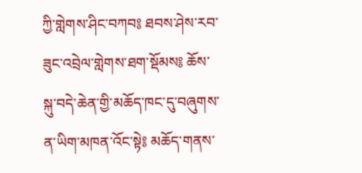ཀྱི་གླེགས་ཤིང་བཀབ༔ ཐབས་ཤེས་རབ་ཟུང་འབྲེལ་གླེགས་ཐག་སྡོམས༔ ཆོས་སྐུ་བདེ་ཆེན་གྱི་མཆོད་ཁང་དུ་བཞུགས་ན་ཡིག་མཁན་འོང་སྟེ༔ མཆོད་གནས་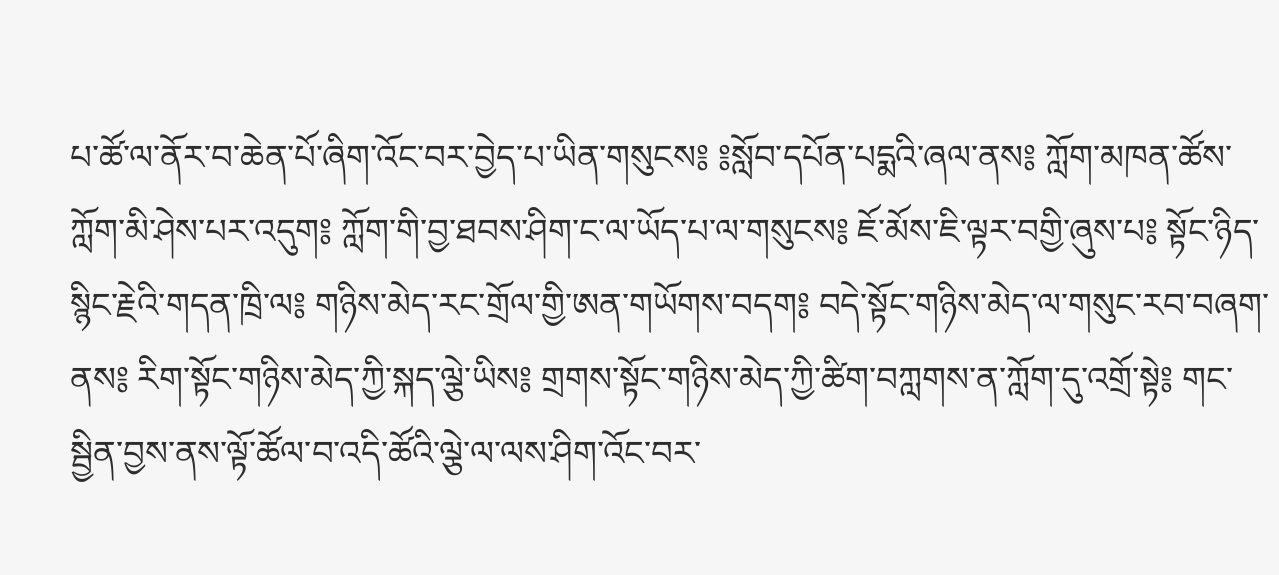པ་ཚོ་ལ་ནོར་བ་ཆེན་པོ་ཞིག་འོང་བར་བྱེད་པ་ཡིན་གསུངས༔ ༔སློབ་དཔོན་པདྨའི་ཞལ་ནས༔ ཀློག་མཁན་ཚོས་ཀློག་མི་ཤེས་པར་འདུག༔ ཀློག་གི་བྱ་ཐབས་ཤིག་ང་ལ་ཡོད་པ་ལ་གསུངས༔ ཇོ་མོས་ཇི་ལྟར་བགྱི་ཞུས་པ༔ སྟོང་ཉིད་སྙིང་རྗེའི་གདན་ཁྲི་ལ༔ གཉིས་མེད་རང་གྲོལ་གྱི་ཨན་གཡོགས་བདག༔ བདེ་སྟོང་གཉིས་མེད་ལ་གསུང་རབ་བཞག་ནས༔ རིག་སྟོང་གཉིས་མེད་ཀྱི་སྐད་ལྕེ་ཡིས༔ གྲགས་སྟོང་གཉིས་མེད་ཀྱི་ཚིག་བཀླགས་ན་ཀློག་དུ་འགྲོ་སྟེ༔ གང་སྦྱིན་བྱས་ནས་ལྟོ་ཚོལ་བ་འདི་ཚོའི་ལྕེ་ལ་ལས་ཤིག་འོང་བར་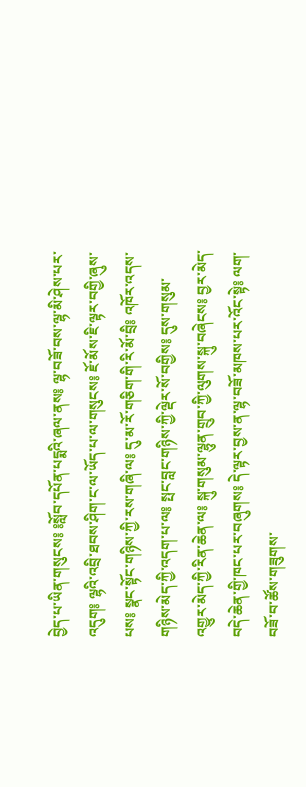བྱེད་པ་ཡིན་གསུངས༔ ༔སློབ་དཔོན་པདྨའི་ཞལ་ནས༔ ལྷ་བཟོ་བས་ལྷ་མི་ཤེས་པར་འདུག༔ ལྷའི་འབྲི་ཐབས་ཤིག་ང་ལ་ཡོད་པ་ལ་གསུངས༔ ཇོ་མོས་ཇི་ལྟར་བགྱི་ཞུས་པས༔ སྣང་སྟོང་གཉིས་ཀྱི་རས་གཞི་ལ༔ དུ་མ་རོ་གཅིག་གི་རི་མོ་བྲི༔ འཁོར་འདས་གཉིས་མེད་ཀྱི་འདག་པ་ལ༔ སྤང་བླང་གཉིས་ཀྱི་ལྡེར་སོ་བགྱིས༔ དུས་གསུམ་འགྱུར་མེད་ཀྱི་རིན་ཆེན་ལ༔ སྐུ་གསུམ་ལྷུན་གྲུབ་ཀྱི་ལུགས་སྐུ་བཞེངས༔ བྱར་མེད་བདེ་ཆེན་གྱི་ཁང་པར་བཞུགས༔ དེ་ལྟར་བྱས་ན་ལྷ་བཟོ་མཁས་པར་འོང་སྟེ༔ ལག་བཟོ་བ་ཚོས་གཟུགས་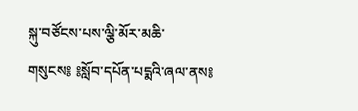སྐུ་བཙོངས་པས་ལྕི་མོར་མཆི་གསུངས༔ ༔སློབ་དཔོན་པདྨའི་ཞལ་ནས༔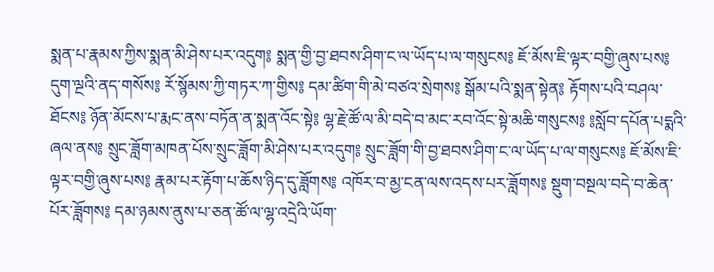སྨན་པ་རྣམས་ཀྱིས་སྨན་མི་ཤེས་པར་འདུག༔ སྨན་གྱི་བྱ་ཐབས་ཤིག་ང་ལ་ཡོད་པ་ལ་གསུངས༔ ཇོ་མོས་ཇི་ལྟར་བགྱི་ཞུས་པས༔ དུག་ལྔའི་ནད་གསོས༔ རོ་སྙོམས་ཀྱི་གཏར་ཀ་གྱིས༔ དམ་ཚིག་གི་མེ་བཙའ་སྲེགས༔ སྒོམ་པའི་སྨན་སྟེན༔ རྟོགས་པའི་བཤལ་ཐོངས༔ ཉོན་མོངས་པ་རྨང་ནས་བཏོན་ན་སྨན་འོང་སྟེ༔ ལྷ་རྗེ་ཚོ་ལ་མི་བདེ་བ་མང་རབ་འོང་སྟེ་མཆི་གསུངས༔ ༔སློབ་དཔོན་པདྨའི་ཞལ་ནས༔ སྲུང་ཟློག་མཁན་པོས་སྲུང་ཟློག་མི་ཤེས་པར་འདུག༔ སྲུང་ཟློག་གི་བྱ་ཐབས་ཤིག་ང་ལ་ཡོད་པ་ལ་གསུངས༔ ཇོ་མོས་ཇི་ལྟར་བགྱི་ཞུས་པས༔ རྣམ་པར་རྟོག་པ་ཆོས་ཉིད་དུ་ཟློགས༔ འཁོར་བ་མྱ་ངན་ལས་འདས་པར་ཟློགས༔ སྡུག་བསྔལ་བདེ་བ་ཆེན་པོར་ཟློགས༔ དམ་ཉམས་ནུས་པ་ཅན་ཚོ་ལ་ལྷ་འདྲེའི་ཡོག་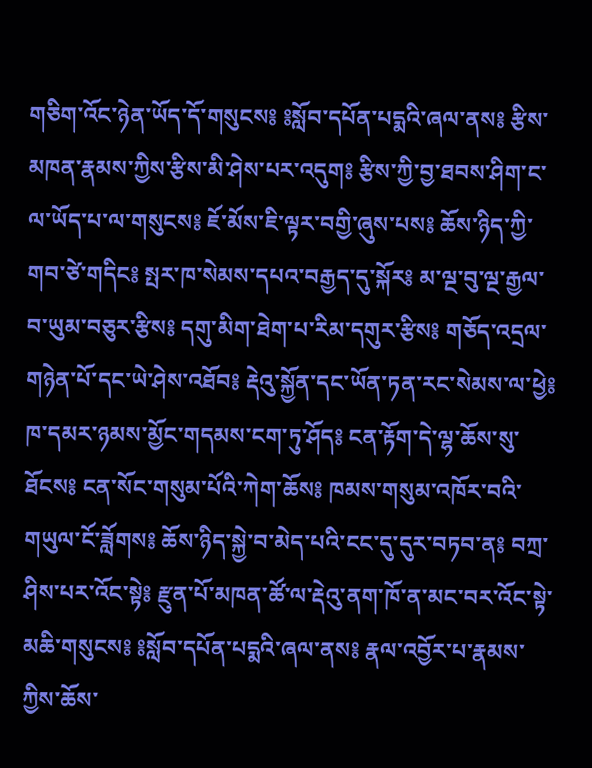གཅིག་འོང་ཉེན་ཡོད་དོ་གསུངས༔ ༔སློབ་དཔོན་པདྨའི་ཞལ་ནས༔ རྩིས་མཁན་རྣམས་ཀྱིས་རྩིས་མི་ཤེས་པར་འདུག༔ རྩིས་ཀྱི་བྱ་ཐབས་ཤིག་ང་ལ་ཡོད་པ་ལ་གསུངས༔ ཇོ་མོས་ཇི་ལྟར་བགྱི་ཞུས་པས༔ ཆོས་ཉིད་ཀྱི་གབ་ཙེ་གདིང༔ སྤར་ཁ་སེམས་དཔའ་བརྒྱད་དུ་སྐོར༔ མ་ལྔ་བུ་ལྔ་རྒྱལ་བ་ཡུམ་བཅུར་རྩིས༔ དགུ་མིག་ཐེག་པ་རིམ་དགུར་རྩིས༔ གཅོད་འདྲལ་གཉེན་པོ་དང་ཡེ་ཤེས་འཐོབ༔ རྡེའུ་སྐྱོན་དང་ཡོན་ཏན་རང་སེམས་ལ་ཕྱེ༔ ཁ་དམར་ཉམས་མྱོང་གདམས་ངག་ཏུ་ཤོད༔ ངན་རྟོག་དེ་ལྷ་ཆོས་སུ་ཐོངས༔ ངན་སོང་གསུམ་པོའི་ཀེག་ཆོས༔ ཁམས་གསུམ་འཁོར་བའི་གཡུལ་ངོ་ཟློགས༔ ཆོས་ཉིད་སྐྱེ་བ་མེད་པའི་ངང་དུ་དུར་བཏབ་ན༔ བཀྲ་ཤིས་པར་འོང་སྟེ༔ རྫུན་པོ་མཁན་ཚོ་ལ་རྡེའུ་ནག་ཁོ་ན་མང་བར་འོང་སྟེ་མཆི་གསུངས༔ ༔སློབ་དཔོན་པདྨའི་ཞལ་ནས༔ རྣལ་འབྱོར་པ་རྣམས་ཀྱིས་ཆོས་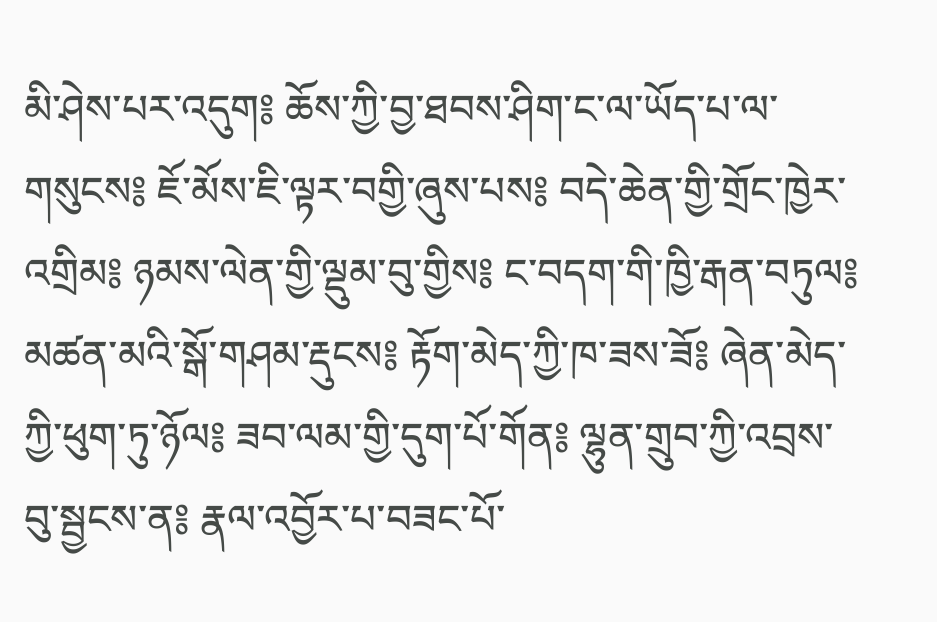མི་ཤེས་པར་འདུག༔ ཆོས་ཀྱི་བྱ་ཐབས་ཤིག་ང་ལ་ཡོད་པ་ལ་གསུངས༔ ཇོ་མོས་ཇི་ལྟར་བགྱི་ཞུས་པས༔ བདེ་ཆེན་གྱི་གྲོང་ཁྱེར་འགྲིམ༔ ཉམས་ལེན་གྱི་ལྡུམ་བུ་གྱིས༔ ང་བདག་གི་ཁྱི་རྒན་བཏུལ༔ མཚན་མའི་སྒོ་གཤམ་རྡུངས༔ རྟོག་མེད་ཀྱི་ཁ་ཟས་ཟོ༔ ཞེན་མེད་ཀྱི་ཕུག་ཏུ་ཉོལ༔ ཟབ་ལམ་གྱི་དུག་པོ་གོན༔ ལྷུན་གྲུབ་ཀྱི་འབྲས་བུ་སྦྱངས་ན༔ རྣལ་འབྱོར་པ་བཟང་པོ་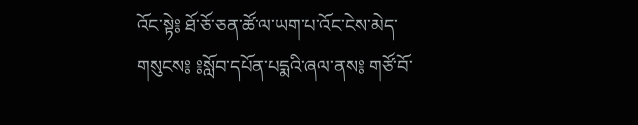འོང་སྟེ༔ ཐོ་ཅོ་ཅན་ཚོ་ལ་ཡག་པ་འོང་ངེས་མེད་གསུངས༔ ༔སློབ་དཔོན་པདྨའི་ཞལ་ནས༔ གཙོ་བོ་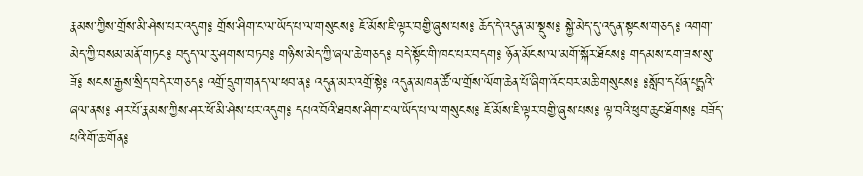རྣམས་ཀྱིས་གྲོས་མི་ཤེས་པར་འདུག༔ གྲོས་ཤིག་ང་ལ་ཡོད་པ་ལ་གསུངས༔ ཇོ་མོས་ཇི་ལྟར་བགྱི་ཞུས་པས༔ ཆོད་དེ་འདུན་མ་སྡུས༔ སྐྱེ་མེད་དུ་འདུན་སྟངས་གཅད༔ འགག་མེད་ཀྱི་བསམ་མནོ་གཏང༔ བདུད་ལ་རུ་ཤགས་བཏབ༔ གཉིས་མེད་ཀྱི་ཞལ་ཆེ་གཅད༔ བདེ་སྟོང་གི་ཁང་པར་བདག༔ ཉོན་མོངས་ལ་མགོ་སྐོར་ཐོངས༔ གདམས་ངག་ཟས་སུ་ཟོ༔ སངས་རྒྱས་སྲིད་བདེར་གཅད༔ འགྲོ་དྲུག་གནད་ལ་ཕབ་ན༔ འདུན་མར་འགྲོ་སྟེ༔ འདུན་མཁན་ཚོ་ལ་གྲོས་ལོག་ཆེན་པོ་ཞིག་འོང་བར་མཆི་གསུངས༔ ༔སློབ་དཔོན་པདྨའི་ཞལ་ནས༔ ཤར་པོ་རྣམས་ཀྱིས་ཤར་ཕོ་མི་ཤེས་པར་འདུག༔ དཔའ་བོའི་ཐབས་ཤིག་ང་ལ་ཡོད་པ་ལ་གསུངས༔ ཇོ་མོས་ཇི་ལྟར་བགྱི་ཞུས་པས༔ ལྟ་བའི་ཕུབ་ཆུང་ཐོགས༔ བཟོད་པའི་གོ་ཆ་གོན༔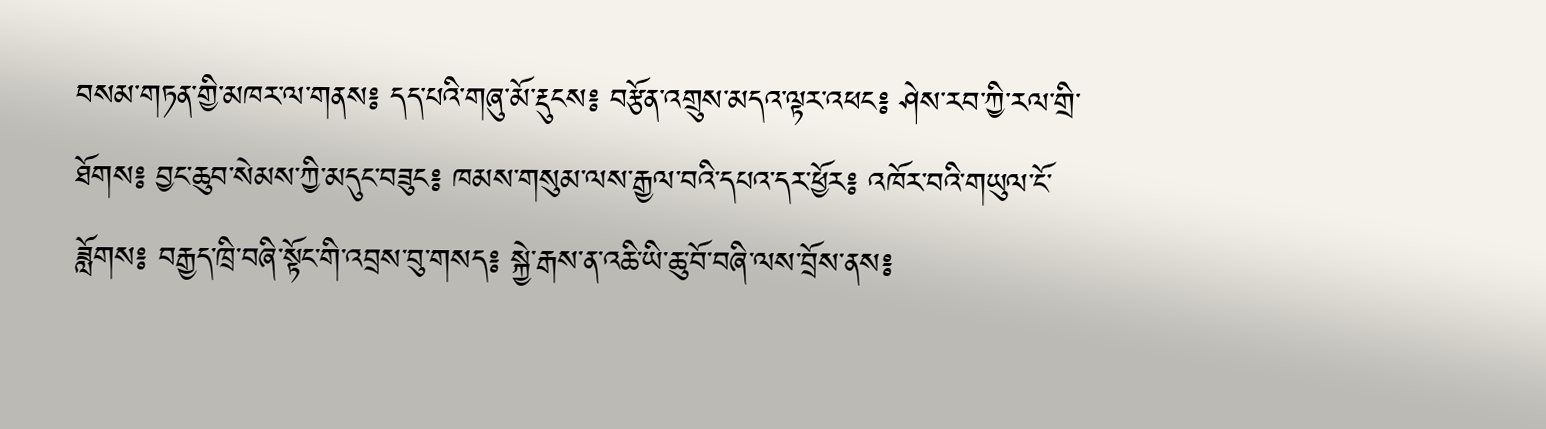བསམ་གཏན་གྱི་མཁར་ལ་གནས༔ དད་པའི་གཞུ་མོ་རྡུངས༔ བརྩོན་འགྲུས་མདའ་ལྟར་འཕང༔ ཤེས་རབ་ཀྱི་རལ་གྲི་ཐོགས༔ བྱང་ཆུབ་སེམས་ཀྱི་མདུང་བཟུང༔ ཁམས་གསུམ་ལས་རྒྱལ་བའི་དཔའ་དར་ཕྱོར༔ འཁོར་བའི་གཡུལ་ངོ་ཟློགས༔ བརྒྱད་ཁྲི་བཞི་སྟོང་གི་འབྲས་བུ་གསད༔ སྐྱེ་རྒས་ན་འཆི་ཡི་ཆུ་བོ་བཞི་ལས་བྲོས་ནས༔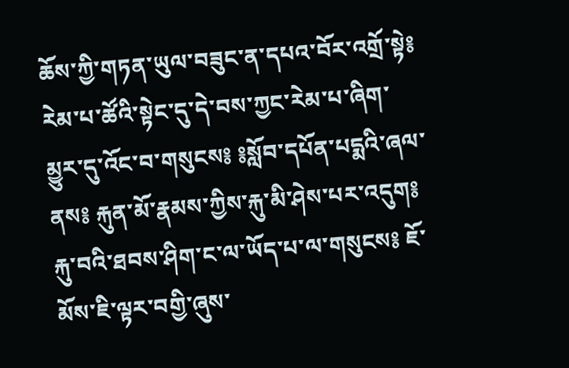ཆོས་ཀྱི་གཏན་ཡུལ་བཟུང་ན་དཔའ་བོར་འགྲོ་སྟེ༔ རེམ་པ་ཚོའི་སྟེང་དུ་དེ་བས་ཀྱང་རེམ་པ་ཞིག་མྱུར་དུ་འོང་བ་གསུངས༔ ༔སློབ་དཔོན་པདྨའི་ཞལ་ནས༔ རྐུན་མོ་རྣམས་ཀྱིས་རྐུ་མི་ཤེས་པར་འདུག༔ རྐུ་བའི་ཐབས་ཤིག་ང་ལ་ཡོད་པ་ལ་གསུངས༔ ཇོ་མོས་ཇི་ལྟར་བགྱི་ཞུས་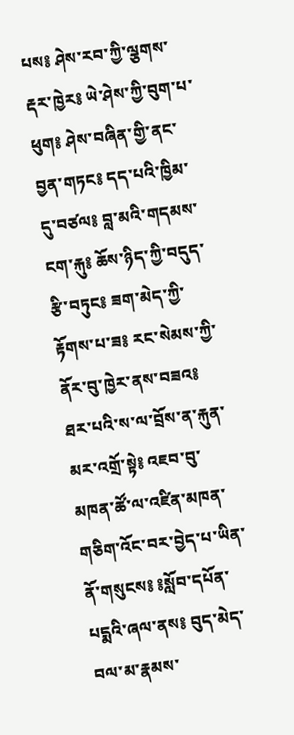པས༔ ཤེས་རབ་ཀྱི་ལྕགས་རྡར་ཁྱེར༔ ཡེ་ཤེས་ཀྱི་བུག་པ་ཕུག༔ ཤེས་བཞིན་གྱི་ནང་བྱན་གཏང༔ དད་པའི་ཁྱིམ་དུ་བཙལ༔ བླ་མའི་གདམས་ངག་རྐུ༔ ཆོས་ཉིད་ཀྱི་བདུད་རྩི་བཏུང༔ ཟག་མེད་ཀྱི་རྟོགས་པ་ཟ༔ རང་སེམས་ཀྱི་ནོར་བུ་ཁྱེར་ནས་བཟའ༔ ཐར་པའི་ས་ལ་བྲོས་ན་རྐུན་མར་འགྲོ་སྟེ༔ འཇབ་བུ་མཁན་ཚོ་ལ་འཛིན་མཁན་གཅིག་འོང་བར་བྱེད་པ་ཡིན་ནོ་གསུངས༔ ༔སློབ་དཔོན་པདྨའི་ཞལ་ནས༔ བུད་མེད་བལ་མ་རྣམས་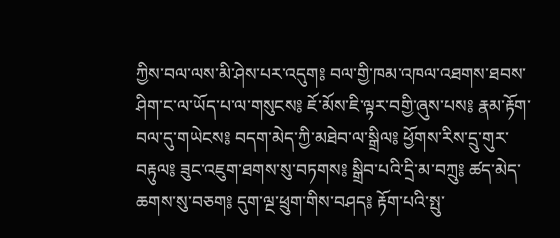ཀྱིས་བལ་ལས་མི་ཤེས་པར་འདུག༔ བལ་གྱི་ཁམ་འཁལ་འཐགས་ཐབས་ཤིག་ང་ལ་ཡོད་པ་ལ་གསུངས༔ ཇོ་མོས་ཇི་ལྟར་བགྱི་ཞུས་པས༔ རྣམ་རྟོག་བལ་དུ་གཡེངས༔ བདག་མེད་ཀྱི་མཐེབ་ལ་སྒྲིལ༔ ཕྱོགས་རིས་དྲུ་གུར་བརྟུལ༔ ཟུང་འཇུག་ཐགས་སུ་བཏགས༔ སྒྲིབ་པའི་དྲི་མ་བཀྲུ༔ ཚད་མེད་ཆགས་སུ་བཅག༔ དུག་ལྔ་ཕྲུག་གིས་བཤད༔ རྟོག་པའི་སྤུ་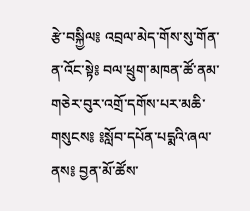རྩེ་བསྐྱིལ༔ འབྲལ་མེད་གོས་སུ་གོན་ན་འོང་སྟེ༔ བལ་ཕྲུག་མཁན་ཚོ་ནམ་གཅེར་བུར་འགྲོ་དགོས་པར་མཆི་གསུངས༔ ༔སློབ་དཔོན་པདྨའི་ཞལ་ནས༔ བྱན་མོ་ཚོས་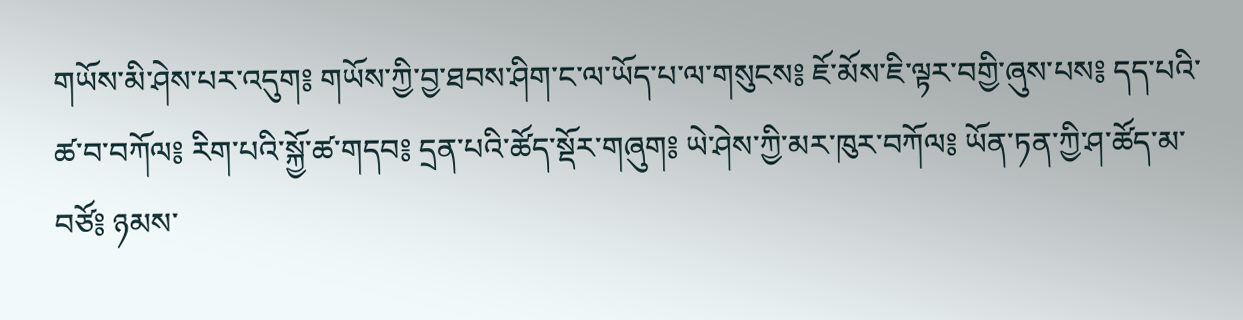གཡོས་མི་ཤེས་པར་འདུག༔ གཡོས་ཀྱི་བྱ་ཐབས་ཤིག་ང་ལ་ཡོད་པ་ལ་གསུངས༔ ཇོ་མོས་ཇི་ལྟར་བགྱི་ཞུས་པས༔ དད་པའི་ཚ་བ་བཀོལ༔ རིག་པའི་སྐྱོ་ཚ་གདབ༔ དྲན་པའི་ཚོད་སྡོར་གཞུག༔ ཡེ་ཤེས་ཀྱི་མར་ཁུར་བཀོལ༔ ཡོན་ཏན་ཀྱི་ཤ་ཚོད་མ་བཙོ༔ ཉམས་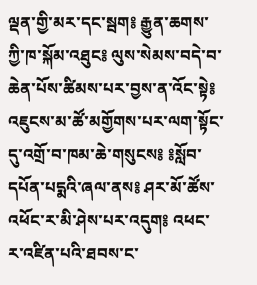ལྡན་གྱི་མར་དང་སྦག༔ རྒྱུན་ཆགས་ཀྱི་ཁ་སྐོམ་འཐུང༔ ལུས་སེམས་བདེ་བ་ཆེན་པོས་ཚིམས་པར་བྱས་ན་འོང་སྟེ༔ འཇུངས་མ་ཚོ་མགྱོགས་པར་ལག་སྟོང་དུ་འགྲོ་བ་ཁམ་ཆེ་གསུངས༔ ༔སློབ་དཔོན་པདྨའི་ཞལ་ནས༔ ཤར་མོ་ཚོས་འཕོང་ར་མི་ཤེས་པར་འདུག༔ འཕང་ར་འཛིན་པའི་ཐབས་ང་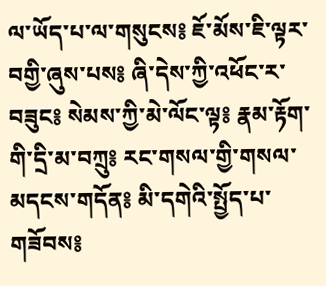ལ་ཡོད་པ་ལ་གསུངས༔ ཇོ་མོས་ཇི་ལྟར་བགྱི་ཞུས་པས༔ ཞི་དེས་ཀྱི་འཕོང་ར་བཟུང༔ སེམས་ཀྱི་མེ་ལོང་ལྟ༔ རྣམ་རྟོག་གི་དྲི་མ་བཀྲུ༔ རང་གསལ་གྱི་གསལ་མདངས་གདོན༔ མི་དགེའི་སྤྱོད་པ་གཟོབས༔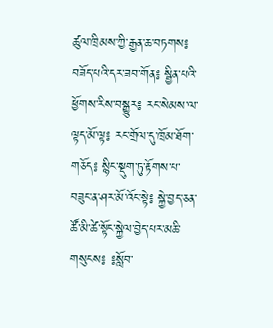ཚུལ་ཁྲིམས་ཀྱི་རྒྱན་ཆ་བཏགས༔ བཟོད་པའི་དར་ཟབ་གོན༔ སྦྱིན་པའི་ཕྱོགས་རིས་བསྒྱུར༔ རང་སེམས་ལ་ལྟད་མོ་ལྟ༔ རང་གྲོལ་དུ་ཁྲོམ་ཐོག་གཅོད༔ སྙིང་སྡུག་ཏུ་རྟོགས་པ་བཟུང་ན་ཤར་མོ་འོང་སྟེ༔ སྐྱེ་བྱད་ཅན་ཚོ་མི་ཚེ་སྟོང་སྐྱེལ་བྱེད་པར་མཆི་གསུངས༔ ༔སློབ་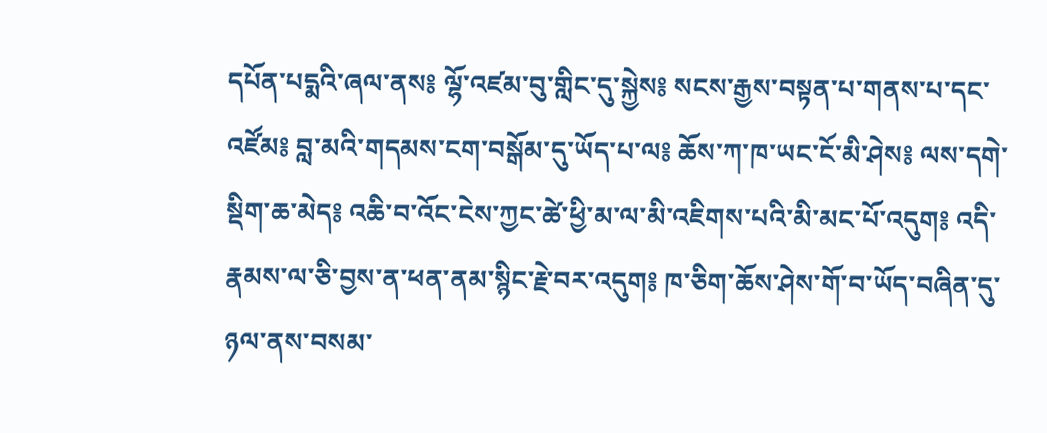དཔོན་པདྨའི་ཞལ་ནས༔ ལྷོ་འཛམ་བུ་གླིང་དུ་སྐྱེས༔ སངས་རྒྱས་བསྟན་པ་གནས་པ་དང་འཛོམ༔ བླ་མའི་གདམས་ངག་བསྒོམ་དུ་ཡོད་པ་ལ༔ ཆོས་ཀ་ཁ་ཡང་ངོ་མི་ཤེས༔ ལས་དགེ་སྡིག་ཆ་མེད༔ འཆི་བ་འོང་ངེས་ཀྱང་ཚེ་ཕྱི་མ་ལ་མི་འཇིགས་པའི་མི་མང་པོ་འདུག༔ འདི་རྣམས་ལ་ཅི་བྱས་ན་ཕན་ནམ་སྙིང་རྗེ་བར་འདུག༔ ཁ་ཅིག་ཆོས་ཤེས་གོ་བ་ཡོད་བཞིན་དུ་ཉལ་ནས་བསམ་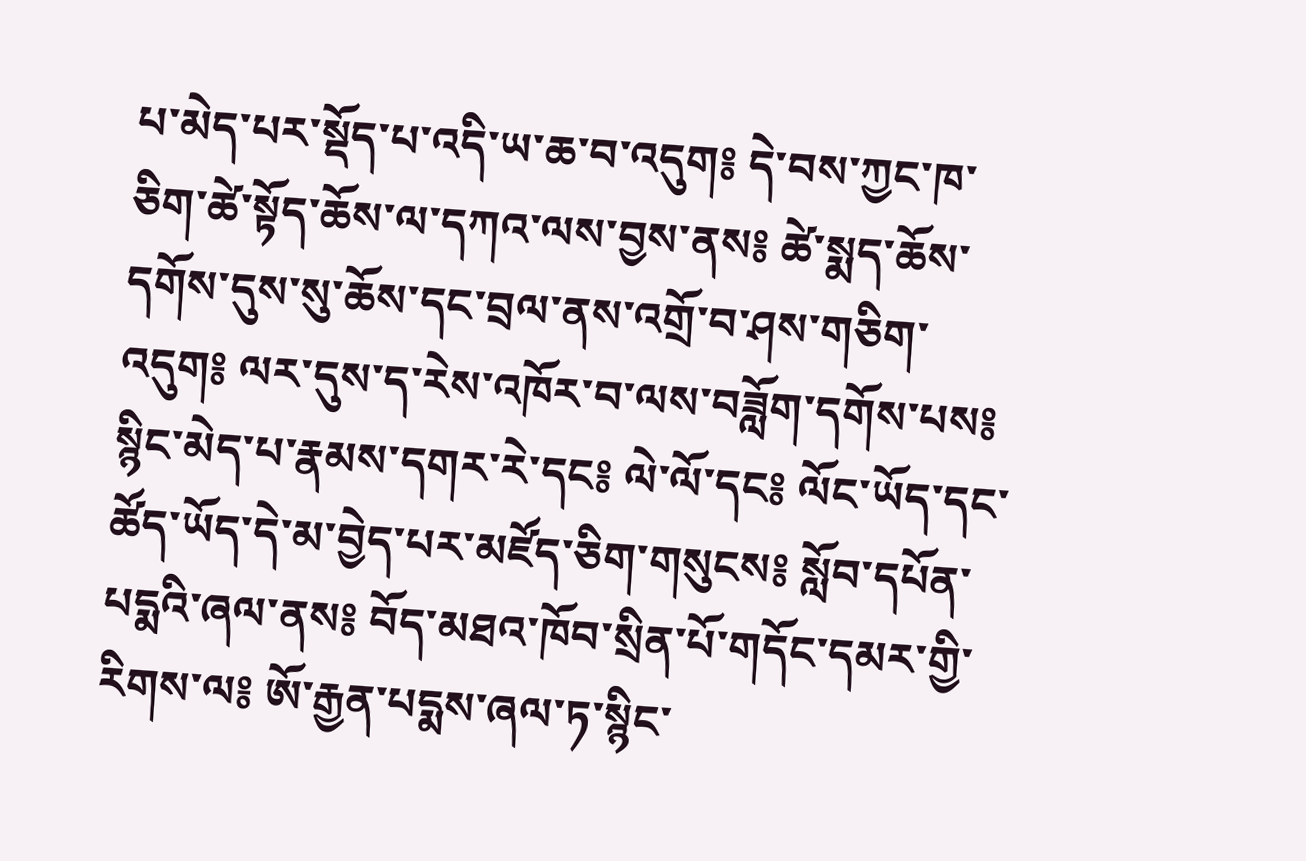པ་མེད་པར་སྡོད་པ་འདི་ཡ་ཆ་བ་འདུག༔ དེ་བས་ཀྱང་ཁ་ཅིག་ཚེ་སྟོད་ཆོས་ལ་དཀའ་ལས་བྱས་ནས༔ ཚེ་སྨད་ཆོས་དགོས་དུས་སུ་ཆོས་དང་བྲལ་ནས་འགྲོ་བ་ཤས་གཅིག་འདུག༔ ལར་དུས་ད་རེས་འཁོར་བ་ལས་བཟློག་དགོས་པས༔ སྙིང་མེད་པ་རྣམས་དགར་རེ་དང༔ ལེ་ལོ་དང༔ ལོང་ཡོད་དང་ཚོད་ཡོད་དེ་མ་བྱེད་པར་མཛོད་ཅིག་གསུངས༔ སློབ་དཔོན་པདྨའི་ཞལ་ནས༔ བོད་མཐའ་ཁོབ་སྲིན་པོ་གདོང་དམར་གྱི་རིགས་ལ༔ ཨོ་རྒྱན་པདྨས་ཞལ་ཏ་སྙིང་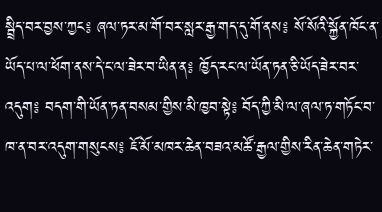སྦྲིད་བར་བྱས་ཀྱང༔ ཞལ་ཏར་མ་གོ་བར་སླར་རྒྱ་གད་དུ་གོ་ནས༔ སོ་སོའི་སྐྱོན་ཁོང་ན་ཡོད་པ་ལ་ཕོག་ནས་དེ་ང་ལ་ཟེར་བ་ཡིན་ན༔ ཁྱོད་རང་ལ་ཡོན་ཏན་ཅི་ཡོད་ཟེར་བར་འདུག༔ བདག་གི་ཡོན་ཏན་བསམ་གྱིས་མི་ཁྱབ་སྟེ༔ བོད་ཀྱི་མི་ལ་ཞལ་ཏ་གཏོང་བ་ཁ་ན་བར་འདུག་གསུངས༔ ཇོ་མོ་མཁར་ཆེན་བཟའ་མཚོ་རྒྱལ་གྱིས་རིན་ཆེན་གཏེར་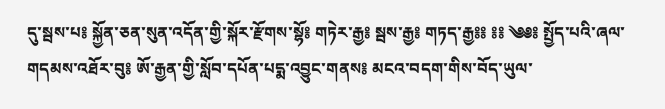དུ་སྦས་པ༔ སྐྱོན་ཅན་སུན་འདོན་གྱི་སྐོར་རྫོགས་སྷོ༔ གཏེར་རྒྱ༔ སྦས་རྒྱ༔ གཏད་རྒྱ༔༔ ༔༔ ༄༅༔ སྤྱོད་པའི་ཞལ་གདམས་འཐོར་བུ༔ ཨོ་རྒྱན་གྱི་སློབ་དཔོན་པདྨ་འབྱུང་གནས༔ མངའ་བདག་གིས་བོད་ཡུལ་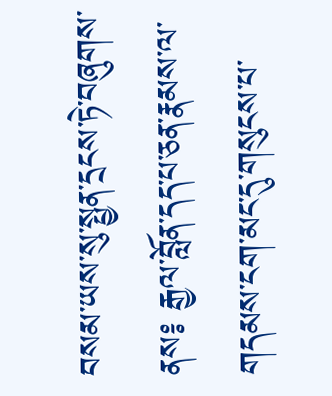བསམ་ཡས་སུ་སྤྱན་དྲངས་ཏེ་བཞུགས་ནས༔ རྒྱལ་བློན་དད་པ་ཅན་རྣམས་ལ་གདམས་ངག་མང་དུ་གསུངས་པ་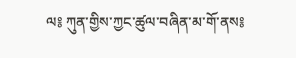ལ༔ ཀུན་གྱིས་ཀྱང་ཚུལ་བཞིན་མ་གོ་ནས༔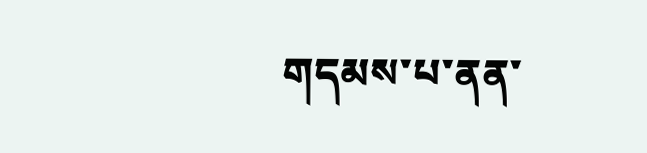གདམས་པ་ནན་